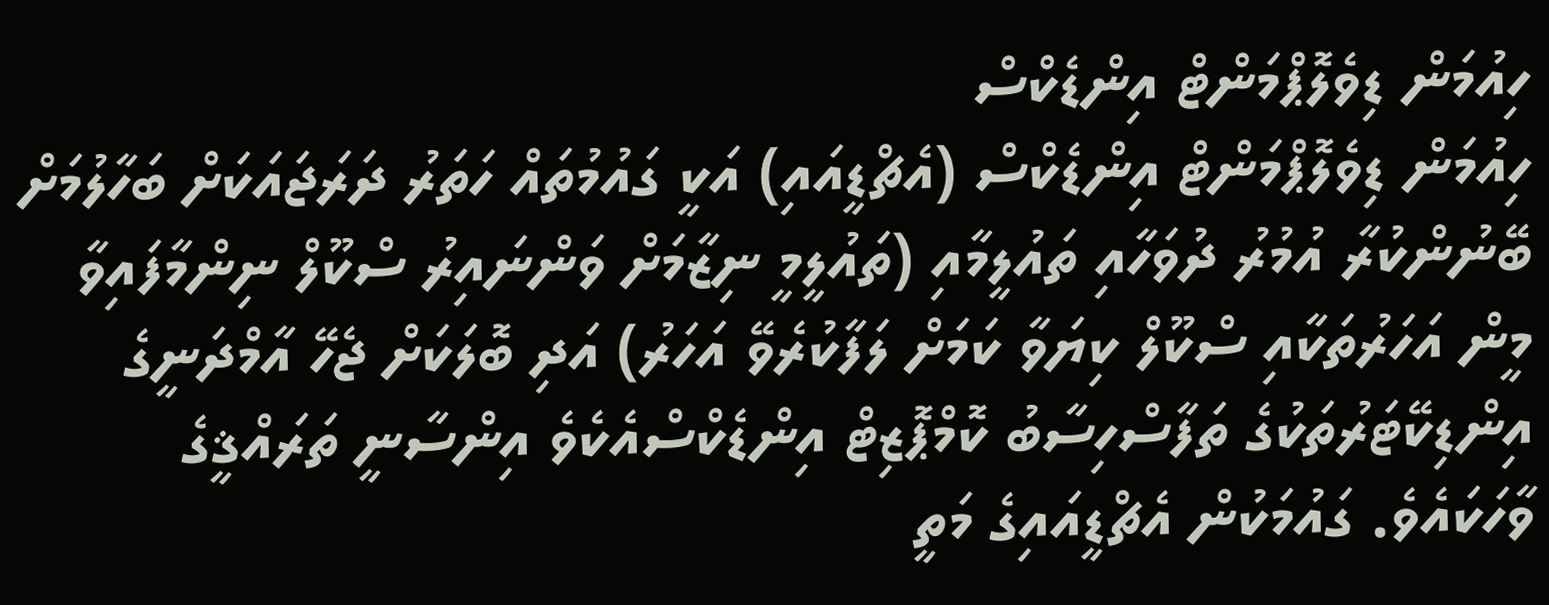ހިއުމަން ޑިވެލޮޕްމަންޓް އިންޑެކްސް
ހިއުމަން ޑިވެލޮޕްމަންޓް އިންޑެކްސް (އެޗްޑީއައި) އަކީ ގައުމުތައް ހަތަރު ދަރަޖައަކަށް ބަހާލުމަށް ބޭނުންކުރާ އުމުރު ދުވަހާއި ތައުލީމާއި (ތައުލީމީ ނިޒާމަށް ވަންނައިރު ސްކޫލް ނިންމާފައިވާ މީން އަހަރުތަކާއި ސްކޫލް ކިޔަވާ ކަމަށް ލަފާކުރެވޭ އަހަރު) އަދި ބޮލަކަށް ޖެހޭ އާމްދަނީގެ އިންޑިކޭޓަރުތަކުގެ ތަފާސްހިސާބު ކޮމްޕޮޒިޓް އިންޑެކްސްއެކެވެ އިންސާނީ ތަރައްޤީގެ ވާހަކައެވެ. ގައުމަކުން އެޗްޑީއައިގެ މަތީ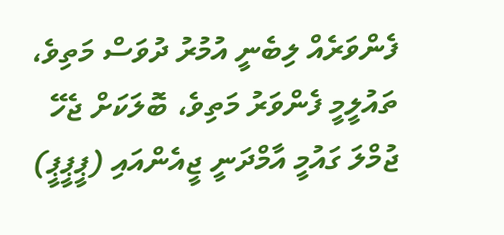ފެންވަރެއް ލިބެނީ އުމުރު ދުވަސް މަތިވެ، ތައުލީމީ ފެންވަރު މަތިވެ، ބޮލަކަށް ޖެހޭ ޖުމްލަ ގައުމީ އާމްދަނީ ޖީއެންއައި (ޕީޕީޕީ)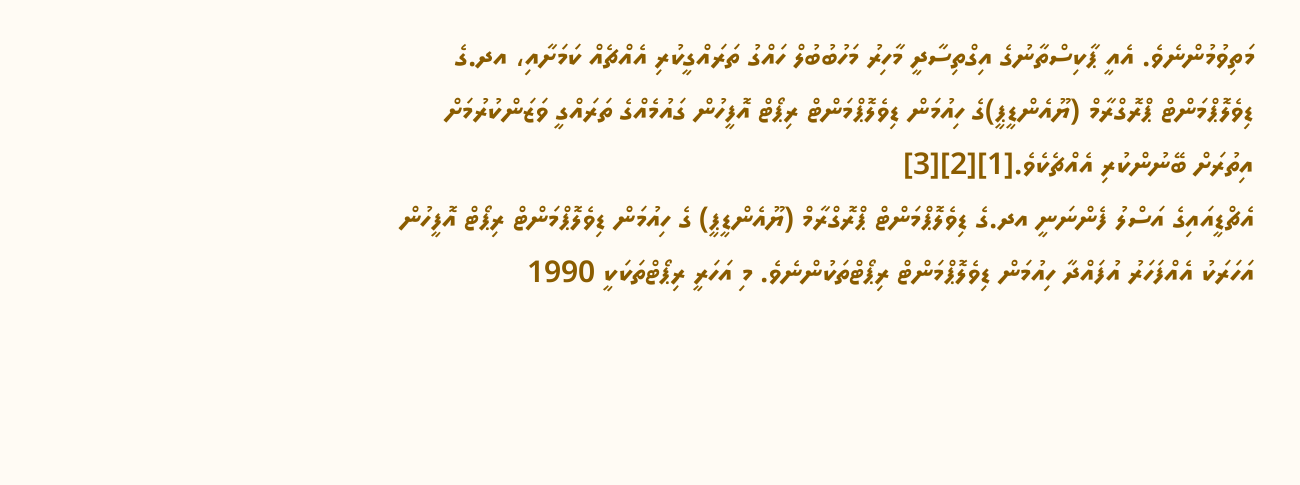މަތިވުމުންނެވެ. އެއީ ޕާކިސްތާނުގެ އިގްތިސާދީ މާހިރު މަހުބުބުލް ހައްގު ތަރައްގީކުރި އެއްޗެއް ކަމަށާއި، އދ.ގެ ޑިވެލޮޕްމަންޓް ޕްރޮގްރާމް (ޔޫއެންޑީޕީ)ގެ ހިއުމަން ޑިވެލޮޕްމަންޓް ރިޕޯޓް އޮފީހުން ގައުމެއްގެ ތަރައްގީ ވަޒަންކުރުމަށް އިތުރަށް ބޭނުންކުރި އެއްޗެކެވެ.[1][2][3]
އެޗްޑީއައިގެ އަސްލު ފެންނަނީ އދ.ގެ ޑިވެލޮޕްމަންޓް ޕްރޮގްރާމް (ޔޫއެންޑީޕީ) ގެ ހިއުމަން ޑިވެލޮޕްމަންޓް ރިޕޯޓް އޮފީހުން އަހަރަކު އެއްފަހަރު އުފައްދާ ހިއުމަން ޑިވެލޮޕްމަންޓް ރިޕޯޓްތަކުންނެވެ. މި އަހަރީ ރިޕޯޓްތަކަކީ 1990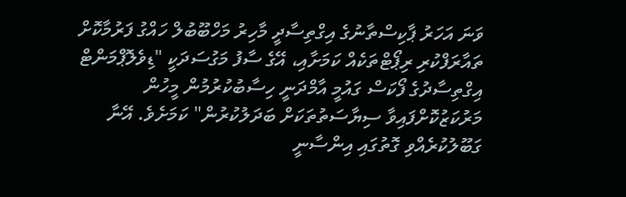ވަނަ އަހަރު ޕާކިސްތާނުގެ އިގްތިސާދީ މާހިރު މަހްބޫބުލް ހައްގު ފަރުމާކޮށް ތައާރަފްކުރި ރިޕޯޓްތަކެއް ކަމަށާއި، އޭގެ ސާފު މަގުސަދަކީ "ޑިވެލޮޕްމަންޓް އިގްތިސާދުގެ ފޯކަސް ގައުމީ އާމްދަނީ ހިސާބުކުރުމުން މީހުން މަރުކަޒުކޮށްފައިވާ ސިޔާސަތުތަކަށް ބަދަލުކުރުން" ކަމަށެވެ. އޭނާ ގަބޫލުކުރެއްވި ގޮތުގައި އިންސާނީ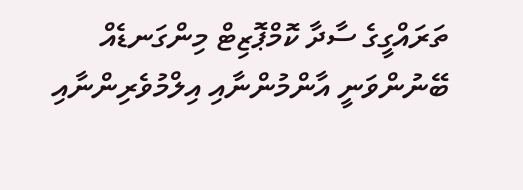ތަރައްގީގެ ސާދާ ކޮމްޕޮޒިޓް މިންގަނޑެއް ބޭނުންވަނީ އާންމުންނާއި އިލްމުވެރިންނާއި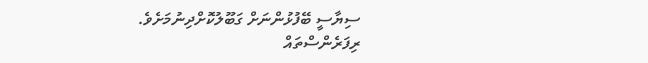ސިޔާސީ ބޭފުޅުންނަށް ގަބޫލުކޮށްދިނުމަށެވެ.
ރިފަރެންސްތައް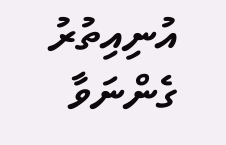އުނިއިތުރު ގެންނަވާ